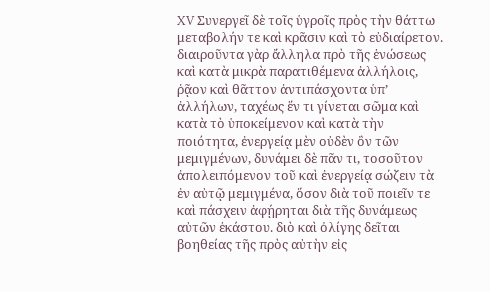XV Συνεργεῖ δὲ τοῖς ὑγροῖς πρὸς τὴν θάττω μεταβολήν τε καὶ κρᾶσιν καὶ τὸ εὐδιαίρετον. διαιροῦντα γὰρ ἄλληλα πρὸ τῆς ἑνώσεως καὶ κατὰ μικρὰ παρατιθέμενα ἀλλήλοις, ῥᾷον καὶ θᾶττον ἀντιπάσχοντα ὑπ’ ἀλλήλων, ταχέως ἕν τι γίνεται σῶμα καὶ κατὰ τὸ ὑποκείμενον καὶ κατὰ τὴν ποιότητα, ἐνεργείᾳ μὲν οὐδὲν ὂν τῶν μεμιγμένων, δυνάμει δὲ πᾶν τι, τοσοῦτον ἀπολειπόμενον τοῦ καὶ ἐνεργείᾳ σώζειν τὰ ἐν αὐτῷ μεμιγμένα, ὅσον διὰ τοῦ ποιεῖν τε καὶ πάσχειν ἀφῄρηται διὰ τῆς δυνάμεως αὐτῶν ἑκάστου. διὸ καὶ ὀλίγης δεῖται βοηθείας τῆς πρὸς αὐτὴν εἰς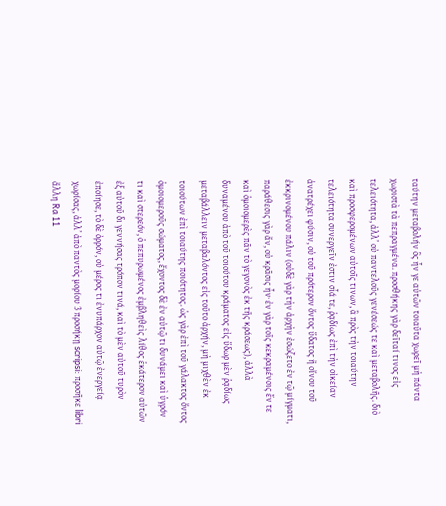ταύτην μεταβολήν ὃς ἦν γε αὐτῶν τοιαῦτα χωρεῖ μὴ πάντα χωριστὰ τὰ πεπραγμένα. προσθήκης γὰρ δεῖταί τινος εἰς τελειότητα, ἀλλ’ οὐ παντελοῦς γενέσεώς τε καὶ μεταβολῆς. διὸ καὶ προσφερομένων αὐτοῖς τινων, ἃ πρὸς τὴν τοιαύτην τελειότητα συνεργεῖν ἐστιν σἷά τε, ῥᾳδίως ἐπὶ τὴν οἰκείαν ἀνατρέχει φύσιν, οὐ τοῦ πρότερον ὄντος ὕδατος ἢ οἴνου τοῦ ἐκκρινομένου πάλιν (οὐδὲ γὰρ τὴν ἀρχὴν ἐσώζετο ἐν τῷ μίγματι, παράθεσις γὰρ ἄν, οὐ κρᾶσις ἦν· ἐν γὰρ τοῖς κεκραμένοις ἕν τε καὶ ὁμοιομερὲς πᾶν τὸ γεγονὸς ἐκ τῆς κράσεως), ἀλλὰ δυναμένου ἀπὸ τοῦ τοιούτου κράματος εἰς ὕδωρ μὲν ῥᾳδίως μεταβάλλειν μεταβαλόντος εἰς τοῦτο ἀρχήν, μὴ μιχθὲν ἐκ τοιούτων ἐπὶ τοιαύτης ποιότητος. ὡς γὰρ ἐπὶ τοῦ γάλακτος ὄντος ὁμοιομεροῦς σώματος, ἔχοντος δὲ ἐν αὐτῷ τι δυνάμει καὶ ὑγρόν τι καὶ στερεόν, ὁ πεπυρωμένος ἐμβληθεὶς λίθος ἑκάτερον αὐτῶν ἐξ αὐτοῦ δι γεννήσας τρόπον τινά, καὶ τὸ μὲν αὐτοῦ τυρὸν ἐποίησε, τὸ δὲ ὀρρόν, οὐ μέρος τι ἐνυπάρχον αὐτῷ ἐνεργείᾳ χωρίσας, ἀλλ’ ἀπὸ παντὸς μορίου 3 προσήκῃ scripsi: προσῆκε libri ἄλλη Ra 11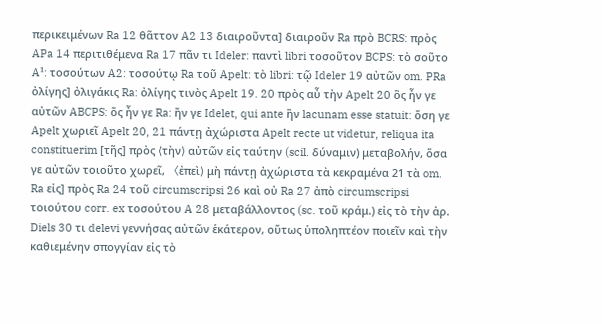περικειμένων Ra 12 θᾶττον A2 13 διαιροῦντα] διαιροῦν Ra πρὸ BCRS: πρὸς APa 14 περιτιθέμενα Ra 17 πᾶν τι Ideler: παντὶ libri τοσοῦτον BCPS: τὸ σοῦτο A¹: τοσούτων A2: τοσούτῳ Ra τοῦ Apelt: τὸ libri: τῷ Ideler 19 αὐτῶν om. PRa ὀλίγης] ὀλιγάκις Ra: ὀλίγης τινὸς Apelt 19. 20 πρὸς αὖ τὴν Apelt 20 ὃς ἦν γε αὐτῶν ABCPS: ὅς ἦν γε Ra: ἤν γε Idelet, qui ante ἢν lacunam esse statuit: ὅση γε Apelt χωριεῖ Apelt 20, 21 πάντῃ ἀχώριστα Apelt recte ut videtur, reliqua ita constituerim [τῆς] πρὸς ⟨τὴν⟩ αὐτῶν εἰς ταύτην (scil. δύναμιν) μεταβολήν, ὅσα γε αὐτῶν τοιοῦτο χωρεῖ, 〈ἐπεὶ⟩ μὴ πάντῃ ἀχώριστα τὰ κεκραμένα 21 τὰ om. Ra εἰς] πρὸς Ra 24 τοῦ circumscripsi 26 καὶ οὐ Ra 27 ἀπὸ circumscripsi τοιούτου corr. ex τοσούτου A 28 μεταβάλλοντος (sc. τοῦ κράμ.) εἰς τὸ τὴν ἀρ. Diels 30 τι delevi γεννήσας αὐτῶν ἑκάτερον, οὕτως ὑποληπτέον ποιεῖν καὶ τὴν καθιεμένην σπογγίαν εἰς τὸ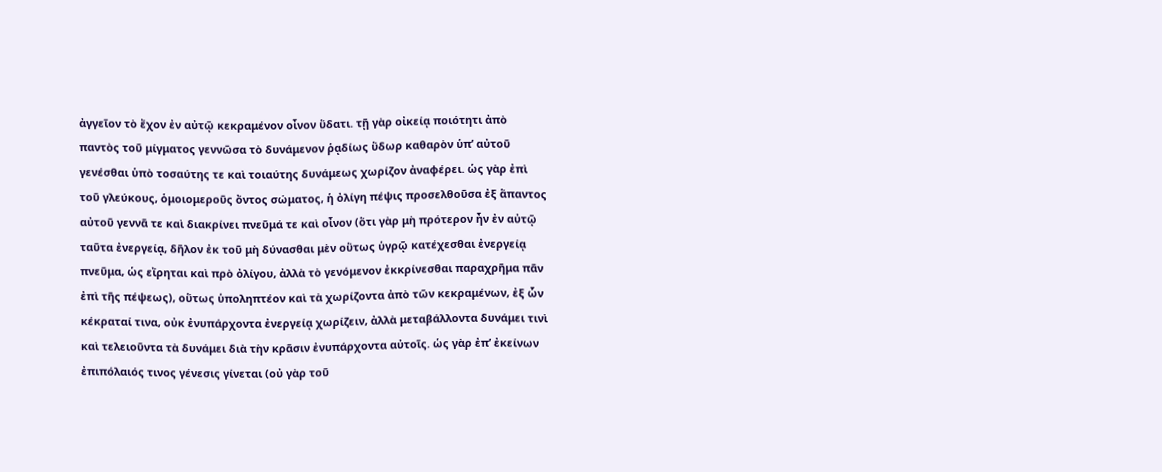ἀγγεῖον τὸ ἔχον ἐν αὐτῷ κεκραμένον οἶνον ὕδατι. τῇ γὰρ οἰκείᾳ ποιότητι ἀπὸ παντὸς τοῦ μίγματος γεννῶσα τὸ δυνάμενον ῥᾳδίως ὕδωρ καθαρὸν ὑπ’ αὐτοῦ γενέσθαι ὑπὸ τοσαύτης τε καὶ τοιαύτης δυνάμεως χωρίζον ἀναφέρει. ὡς γὰρ ἐπὶ τοῦ γλεύκους, ὁμοιομεροῦς ὄντος σώματος, ἡ ὀλίγη πέψις προσελθοῦσα ἐξ ἅπαντος αὐτοῦ γεννᾶ τε καὶ διακρίνει πνεῦμά τε καὶ οἶνον (ὅτι γὰρ μὴ πρότερον ἦν ἐν αὐτῷ ταῦτα ἐνεργείᾳ, δῆλον ἐκ τοῦ μὴ δύνασθαι μὲν οὕτως ὑγρῷ κατέχεσθαι ἐνεργείᾳ πνεῦμα, ὡς εἴρηται καὶ πρὸ ὀλίγου, ἀλλὰ τὸ γενόμενον ἐκκρίνεσθαι παραχρῆμα πᾶν ἐπὶ τῆς πέψεως), οὕτως ὑποληπτέον καὶ τὰ χωρίζοντα ἀπὸ τῶν κεκραμένων, ἐξ ὧν κέκραταί τινα, οὐκ ἐνυπάρχοντα ἐνεργείᾳ χωρίζειν, ἀλλὰ μεταβάλλοντα δυνάμει τινὶ καὶ τελειοῦντα τὰ δυνάμει διὰ τὴν κρᾶσιν ἐνυπάρχοντα αὐτοῖς. ὡς γὰρ ἐπ’ ἐκείνων ἐπιπόλαιός τινος γένεσις γίνεται (οὐ γὰρ τοῦ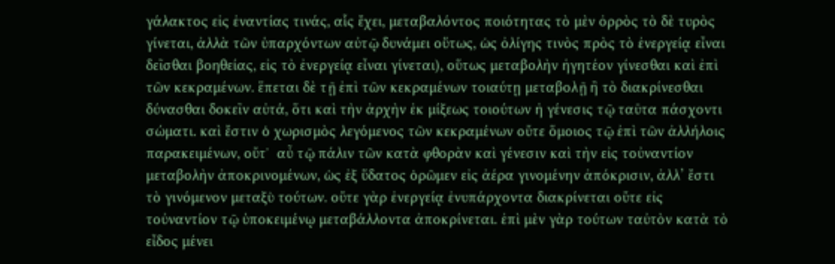γάλακτος εἰς ἐναντίας τινάς, αἷς ἔχει, μεταβαλόντος ποιότητας τὸ μὲν ὀρρὸς τὸ δὲ τυρὸς γίνεται, ἀλλὰ τῶν ὑπαρχόντων αὐτῷ δυνάμει οὕτως, ὡς ὀλίγης τινὸς πρὸς τὸ ἐνεργείᾳ εἶναι δεῖσθαι βοηθείας, εἰς τὸ ἐνεργείᾳ εἶναι γίνεται), οὕτως μεταβολὴν ἡγητέον γίνεσθαι καὶ ἐπὶ τῶν κεκραμένων. ἕπεται δὲ τῇ ἐπὶ τῶν κεκραμένων τοιαύτῃ μεταβολῇ ἢ τὸ διακρίνεσθαι δύνασθαι δοκεῖν αὐτά, ὅτι καὶ τὴν ἀρχὴν ἐκ μίξεως τοιούτων ἡ γένεσις τῷ ταῦτα πάσχοντι σώματι. καὶ ἔστιν ὁ χωρισμὸς λεγόμενος τῶν κεκραμένων οὔτε ὅμοιος τῷ ἐπὶ τῶν ἀλλήλοις παρακειμένων, οὔτ᾿  αὖ τῷ πάλιν τῶν κατὰ φθορὰν καὶ γένεσιν καὶ τὴν εἰς τοὐναντίον μεταβολὴν ἀποκρινομένων, ὡς ἐξ ὕδατος ὁρῶμεν εἰς ἀέρα γινομένην ἀπόκρισιν, ἀλλ’ ἔστι τὸ γινόμενον μεταξὺ τούτων. οὔτε γὰρ ἐνεργείᾳ ἐνυπάρχοντα διακρίνεται οὔτε εἰς τοὐναντίον τῷ ὑποκειμένῳ μεταβάλλοντα ἀποκρίνεται. ἐπὶ μὲν γὰρ τούτων ταὐτὸν κατὰ τὸ εἶδος μένει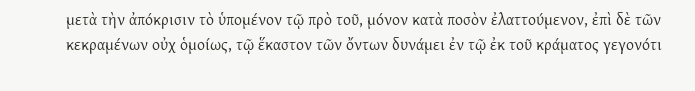μετὰ τὴν ἀπόκρισιν τὸ ὑπομένον τῷ πρὸ τοῦ, μόνον κατὰ ποσὸν ἐλαττούμενον, ἐπὶ δὲ τῶν κεκραμένων οὐχ ὁμοίως, τῷ ἕκαστον τῶν ὄντων δυνάμει ἐν τῷ ἐκ τοῦ κράματος γεγονότι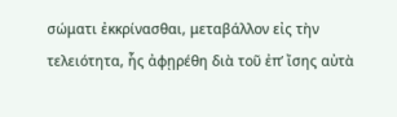σώματι ἐκκρίνασθαι, μεταβάλλον εἰς τὴν τελειότητα, ἧς ἀφῃρέθη διὰ τοῦ ἐπ’ ἴσης αὐτὰ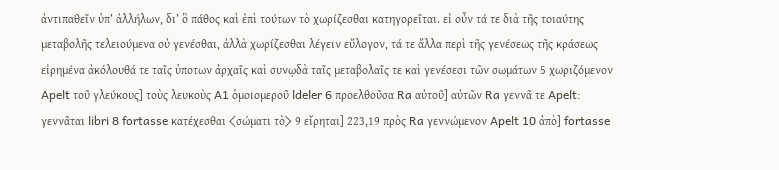ἀντιπαθεῖν ὑπ’ ἀλλήλων, δι’ ὃ πάθος καὶ ἐπὶ τούτων τὸ χωρίζεσθαι κατηγορεῖται. εἰ οὖν τά τε διὰ τῆς τοιαύτης μεταβολῆς τελειούμενα οὐ γενέσθαι, ἀλλὰ χωρίζεσθαι λέγειν εὔλογον, τά τε ἄλλα περὶ τῆς γενέσεως τῆς κράσεως εἰρημένα ἀκόλουθά τε ταῖς ὑποτων ἀρχαῖς καὶ συνῳδὰ ταῖς μεταβολαῖς τε καὶ γενέσεσι τῶν σωμάτων 5 χωριζόμενον Apelt τοῦ γλεύκους] τοὺς λευκοὺς A1 ὁμοιομεροῦ ldeler 6 προελθοῦσα Ra αὐτοῦ] αὐτῶν Ra γεννᾶ τε Apelt: γεννᾶται libri 8 fortasse κατέχεσθαι ⟨σώματι τὸ⟩ 9 εἴρηται] 223,19 πρὸς Ra γεννώμενον Apelt 10 ἀπὸ] fortasse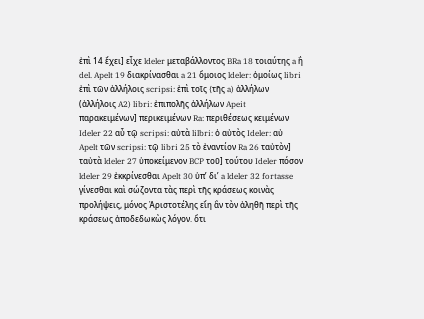ἐπὶ 14 ἔχει] εἶχε ldeler μεταβάλλοντος BRa 18 τοιαύτης a ἢ del. Apelt 19 διακρίνασθαι a 21 ὅμοιος ldeler: ὁμοίως libri ἐπὶ τῶν ἀλλήλοις scripsi: ἐπὶ τοῖς ⟨τῆς a) ἀλλήλων (ἀλλήλοις A2) libri: ἐπιπολῆς ἀλλήλων Apeit παρακειμένων] περικειμένων Ra: περιθέσεως κειμένων Ideler 22 αὖ τῷ scripsi: αὐτὰ lilbri: ὁ αὐτὸς Ideler: αὐ Apelt τῶν scripsi: τῷ libri 25 τὸ ἐναντίον Ra 26 ταὐτὸν] ταὐτὰ ldeler 27 ὑποκείμενον BCP τοῦ] τούτου Ideler πόσον ldeler 29 ἐκκρίνεσθαι Apelt 30 ὑπ’ δι’ a ldeler 32 fortasse γίνεσθαι καὶ σώζοντα τὰς περὶ τῆς κράσεως κοινὰς προλήψεις, μόνος Ἀριστοτέλης εἴη ἂν τὸν ἀληθῆ περὶ τῆς κράσεως ἀποδεδωκὼς λόγον. ὅτι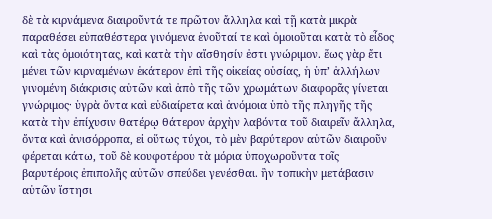δὲ τὰ κιρνάμενα διαιροῦντά τε πρῶτον ἄλληλα καὶ τῇ κατὰ μικρὰ παραθέσει εὐπαθέστερα γινόμενα ἑνοῦταί τε καὶ ὁμοιοῦται κατὰ τὸ εἶδος καὶ τὰς ὁμοιότητας, καὶ κατὰ τὴν αἴσθησίν ἐστι γνώριμον. ἕως γὰρ ἔτι μένει τῶν κιρναμένων ἑκάτερον ἐπὶ τῆς οἰκείας οὐσίας, ἡ ὑπ’ ἀλλήλων γινομένη διάκρισις αὐτῶν καὶ ἀπὸ τῆς τῶν χρωμάτων διαφορᾶς γίνεται γνώριμος· ὑγρὰ ὄντα καὶ εὐδιαίρετα καὶ ἀνόμοια ὑπὸ τῆς πληγῆς τῆς κατὰ τὴν ἐπίχυσιν θατέρῳ θάτερον ἀρχὴν λαβόντα τοῦ διαιρεῖν ἄλληλα, ὄντα καὶ ἀνισόρροπα, εἰ οὕτως τύχοι, τὸ μὲν βαρύτερον αὐτῶν διαιροῦν φέρεται κάτω, τοῦ δὲ κουφοτέρου τὰ μόρια ὑποχωροῦντα τοῖς βαρυτέροις ἐπιπολῆς αὐτῶν σπεύδει γενέσθαι. ἣν τοπικὴν μετάβασιν αὐτῶν ἵστησι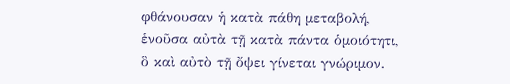φθάνουσαν ἡ κατὰ πάθη μεταβολή, ἑνοῦσα αὐτὰ τῇ κατὰ πάντα ὁμοιότητι, ὃ καὶ αὐτὸ τῇ ὄψει γίνεται γνώριμον.